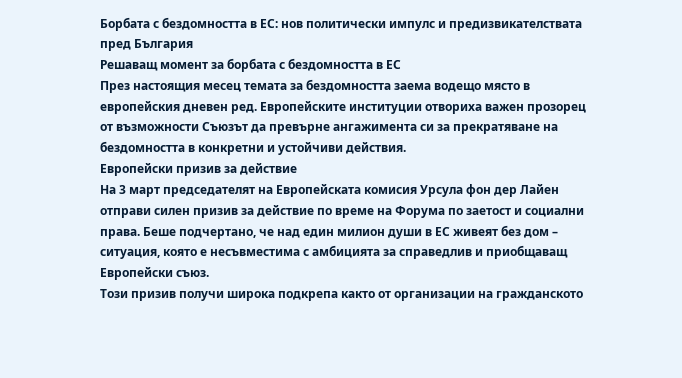Борбата с бездомността в ЕС: нов политически импулс и предизвикателствата пред България
Решаващ момент за борбата с бездомността в ЕС
През настоящия месец темата за бездомността заема водещо място в европейския дневен ред. Европейските институции отвориха важен прозорец от възможности Съюзът да превърне ангажимента си за прекратяване на бездомността в конкретни и устойчиви действия.
Европейски призив за действие
На 3 март председателят на Европейската комисия Урсула фон дер Лайен отправи силен призив за действие по време на Форума по заетост и социални права. Беше подчертано, че над един милион души в ЕС живеят без дом – ситуация, която е несъвместима с амбицията за справедлив и приобщаващ Европейски съюз.
Този призив получи широка подкрепа както от организации на гражданското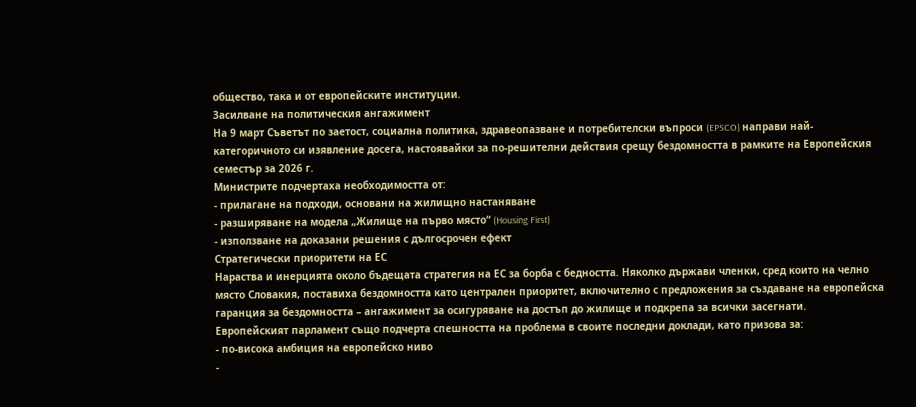общество, така и от европейските институции.
Засилване на политическия ангажимент
На 9 март Съветът по заетост, социална политика, здравеопазване и потребителски въпроси (EPSCO) направи най-категоричното си изявление досега, настоявайки за по-решителни действия срещу бездомността в рамките на Европейския семестър за 2026 г.
Министрите подчертаха необходимостта от:
- прилагане на подходи, основани на жилищно настаняване
- разширяване на модела „Жилище на първо място“ (Housing First)
- използване на доказани решения с дългосрочен ефект
Стратегически приоритети на ЕС
Нараства и инерцията около бъдещата стратегия на ЕС за борба с бедността. Няколко държави членки, сред които на челно място Словакия, поставиха бездомността като централен приоритет, включително с предложения за създаване на европейска гаранция за бездомността – ангажимент за осигуряване на достъп до жилище и подкрепа за всички засегнати.
Европейският парламент също подчерта спешността на проблема в своите последни доклади, като призова за:
- по-висока амбиция на европейско ниво
-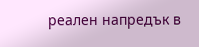реален напредък в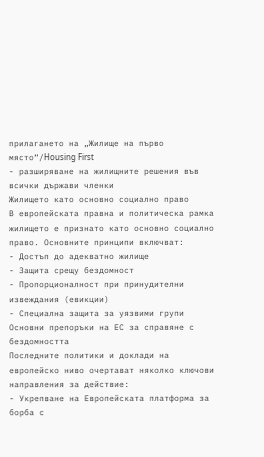прилагането на „Жилище на първо място“/Housing First
- разширяване на жилищните решения във всички държави членки
Жилището като основно социално право
В европейската правна и политическа рамка жилището е признато като основно социално право. Основните принципи включват:
- Достъп до адекватно жилище
- Защита срещу бездомност
- Пропорционалност при принудителни извеждания (евикции)
- Специална защита за уязвими групи
Основни препоръки на ЕС за справяне с бездомността
Последните политики и доклади на европейско ниво очертават няколко ключови направления за действие:
- Укрепване на Европейската платформа за борба с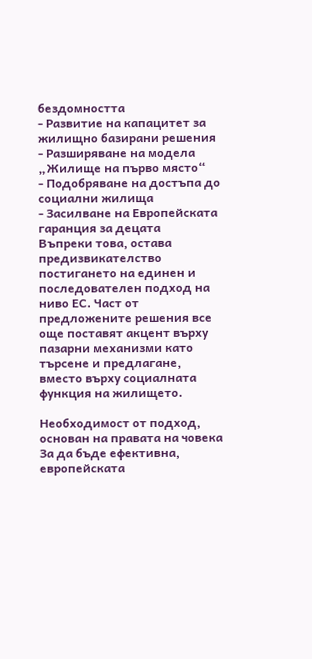бездомността
- Развитие на капацитет за жилищно базирани решения
- Разширяване на модела „Жилище на първо място“
- Подобряване на достъпа до социални жилища
- Засилване на Европейската гаранция за децата
Въпреки това, остава предизвикателство постигането на единен и последователен подход на ниво ЕС. Част от предложените решения все още поставят акцент върху пазарни механизми като търсене и предлагане, вместо върху социалната функция на жилището.

Необходимост от подход, основан на правата на човека
За да бъде ефективна, европейската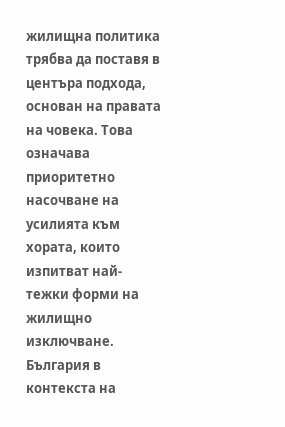жилищна политика трябва да поставя в центъра подхода, основан на правата на човека. Това означава приоритетно насочване на усилията към хората, които изпитват най-тежки форми на жилищно изключване.
България в контекста на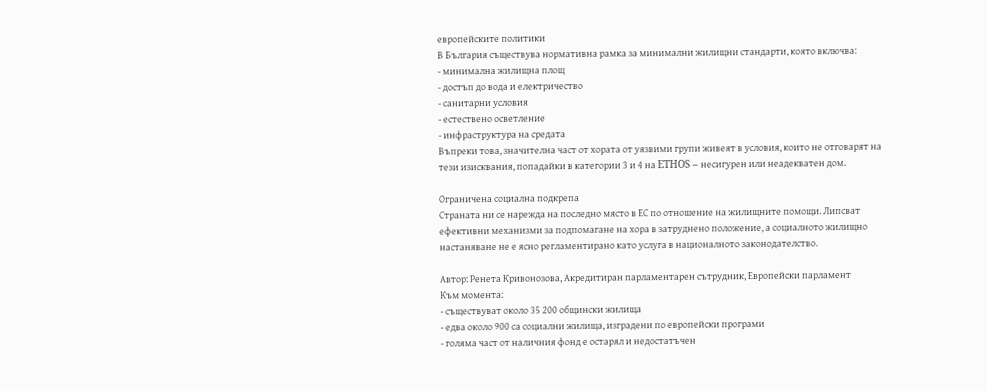европейските политики
В България съществува нормативна рамка за минимални жилищни стандарти, която включва:
- минимална жилищна площ
- достъп до вода и електричество
- санитарни условия
- естествено осветление
- инфраструктура на средата
Въпреки това, значителна част от хората от уязвими групи живеят в условия, които не отговарят на тези изисквания, попадайки в категории 3 и 4 на ETHOS – несигурен или неадекватен дом.

Ограничена социална подкрепа
Страната ни се нарежда на последно място в ЕС по отношение на жилищните помощи. Липсват ефективни механизми за подпомагане на хора в затруднено положение, а социалното жилищно настаняване не е ясно регламентирано като услуга в националното законодателство.

Автор: Ренета Кривонозова, Акредитиран парламентарен сътрудник, Европейски парламент
Към момента:
- съществуват около 35 200 общински жилища
- едва около 900 са социални жилища, изградени по европейски програми
- голяма част от наличния фонд е остарял и недостатъчен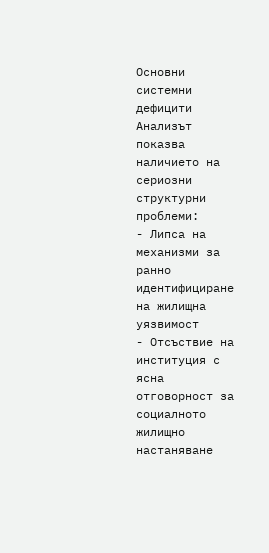Основни системни дефицити
Анализът показва наличието на сериозни структурни проблеми:
- Липса на механизми за ранно идентифициране на жилищна уязвимост
- Отсъствие на институция с ясна отговорност за социалното жилищно настаняване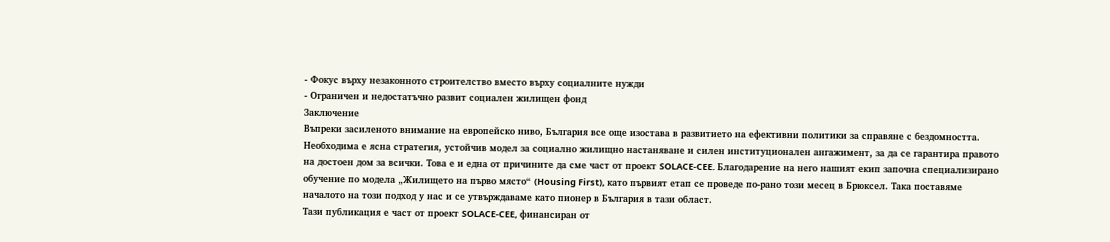- Фокус върху незаконното строителство вместо върху социалните нужди
- Ограничен и недостатъчно развит социален жилищен фонд
Заключение
Въпреки засиленото внимание на европейско ниво, България все още изостава в развитието на ефективни политики за справяне с бездомността. Необходима е ясна стратегия, устойчив модел за социално жилищно настаняване и силен институционален ангажимент, за да се гарантира правото на достоен дом за всички. Това е и една от причините да сме част от проект SOLACE-CEE. Благодарение на него нашият екип започна специализирано обучение по модела „Жилището на първо място“ (Housing First), като първият етап се проведе по-рано този месец в Брюксел. Така поставяме началото на този подход у нас и се утвърждаваме като пионер в България в тази област.
Тази публикация е част от проект SOLACE-CEE, финансиран от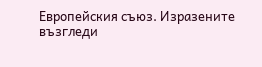Европейския съюз. Изразените възгледи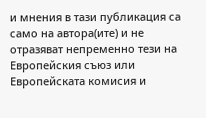и мнения в тази публикация са само на автора(ите) и не отразяват непременно тези на Европейския съюз или Европейската комисия и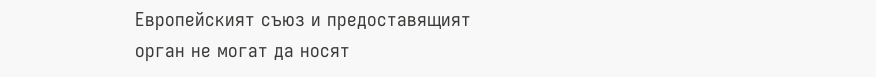Европейският съюз и предоставящият орган не могат да носят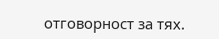отговорност за тях.